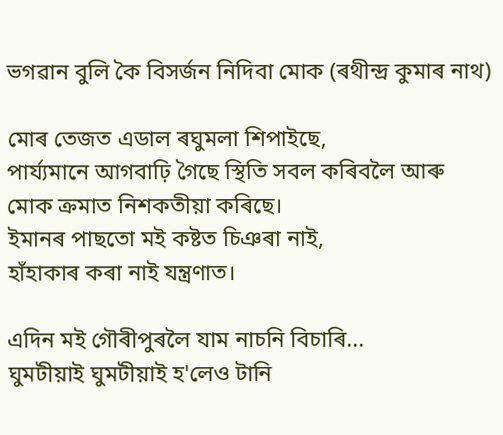ভগৱান বুলি কৈ বিসৰ্জন নিদিবা মোক (ৰথীন্দ্ৰ কুমাৰ নাথ)

মোৰ তেজত এডাল ৰঘুমলা শিপাইছে,
পাৰ্য্যমানে আগবাঢ়ি গৈছে স্থিতি সবল কৰিবলৈ আৰু
মোক ক্ৰমাত নিশকতীয়া কৰিছে।
ইমানৰ পাছতো মই কষ্টত চিঞৰা নাই,
হাঁ‌হাকাৰ কৰা নাই যন্ত্ৰণাত।

এদিন মই গৌৰীপুৰলৈ যাম নাচনি বিচাৰি...
ঘুমটীয়াই ঘুমটীয়াই হ'লেও টানি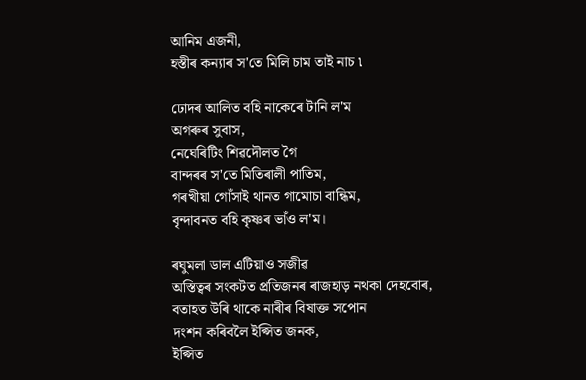আনিম এজনী,
হস্তীৰ কন্যাৰ স'তে মিলি চাম তাই নাচ ৷

ঢোদৰ আলিত বহি নাকেৰে টানি ল'ম
অগৰুৰ সুবাস,
নেঘেৰিটিং শিৱদৌলত গৈ
বান্দৰৰ স'তে মিতিৰালী পাতিম,
গৰখীয়া গোঁ‌সাই থানত গামোচা বান্ধিম,
বৃন্দাবনত বহি কৃষ্ণৰ ভাঁ‌ও ল'ম।

ৰঘুমলা ডাল এটিয়াও সজীৱ
অস্তিত্বৰ সংকটত প্ৰতিজনৰ ৰাজহাড় নথকা দেহবোৰ,
বতাহত উৰি থাকে নাৰীৰ বিষাক্ত সপোন
দংশন কৰিবলৈ ইপ্সিত জনক,
ইপ্সিত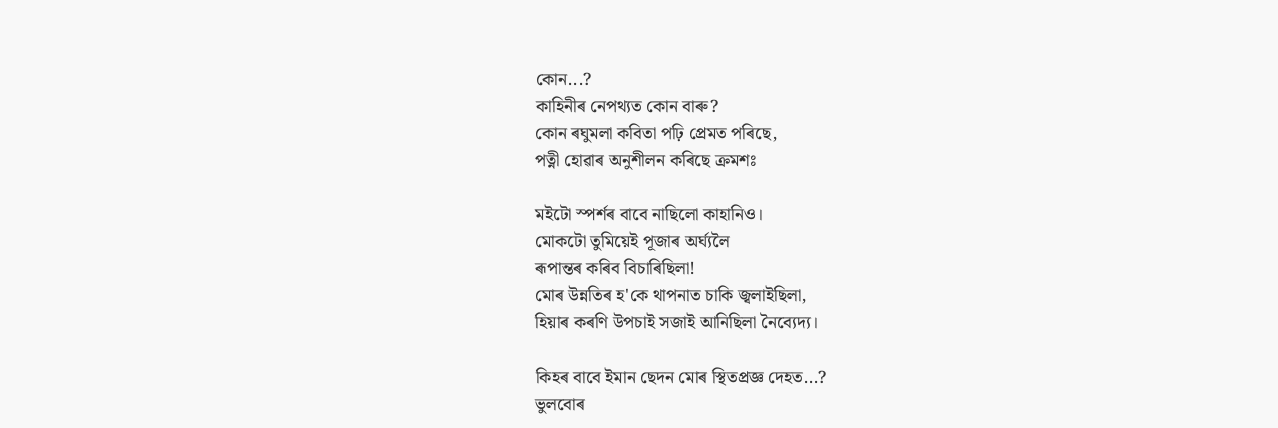কোন...?
কাহিনীৰ নেপথ্যত কোন বাৰু?
কোন ৰঘুমলা কবিতা পঢ়ি প্ৰেমত পৰিছে,
পত্নী হোৱাৰ অনুশীলন কৰিছে ক্ৰমশঃ

মইটো স্পৰ্শৰ বাবে নাছিলো কাহানিও।
মোকটো তুমিয়েই পূজাৰ অৰ্ঘ্যলৈ
ৰূপান্তৰ কৰিব বিচাৰিছিলা!
মোৰ উন্নতিৰ হ'কে থাপনাত চাকি জ্বলাইছিলা,
হিয়াৰ কৰণি উপচাই সজাই আনিছিলা নৈব্যেদ্য।

কিহৰ বাবে ইমান ছেদন মোৰ স্থিতপ্ৰজ্ঞ দেহত...?
ভুলবোৰ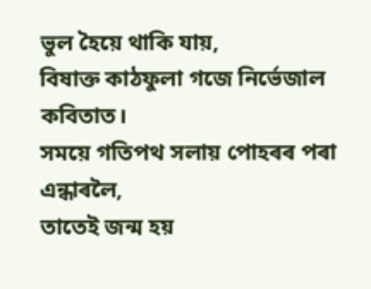ভুল হৈয়ে থাকি যায়,
বিষাক্ত কাঠফুলা গজে নিৰ্ভেজাল কবিতাত।
সময়ে গতিপথ সলায় পোহৰৰ পৰা এন্ধাৰলৈ,
তাতেই জন্ম হয়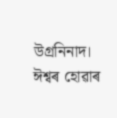উগ্ৰনিনাদ।
ঈশ্বৰ হোৱাৰ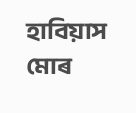হাবিয়াস মোৰ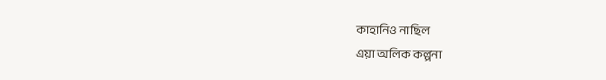কাহানিও নাছিল
এয়া অলিক কল্পনা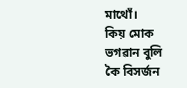মাথোঁ‌।
কিয় মোক ভগৱান বুলি কৈ বিসৰ্জন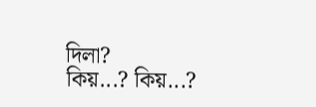দিলা?
কিয়...? কিয়...?